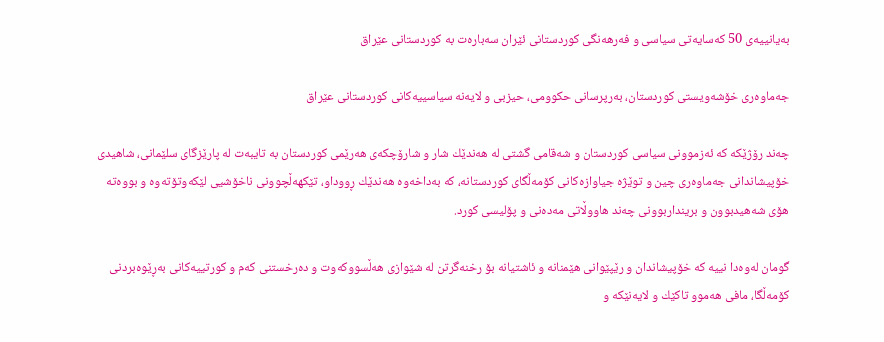به‌یانییه‌ی 50 كه‌سایه‌تی سیاسی و فه‌رهه‌نگی كوردستانی ئێران سه‌باره‌ت به‌ كوردستانی عێراق

جه‌ماوه‌ری خۆشه‌ویستی كوردستان، به‌رپرسانی حكوومی، حیزبی و لایه‌نه‌ سیاسییه‌كانی كوردستانی عێراق

چه‌ند رۆژێكه‌ كه‌ ئه‌زموونی سیاسی كوردستان و شه‌قامی گشتی له‌ هه‌ندێك شار و شارۆچكه‌ی هه‌رێمی كوردستان به‌ تایبه‌ت له‌ پارێزگای سلێمانی، شاهیدی خۆپیشاندانی جه‌ماوه‌ری چین و توێژه‌ جیاوازه‌كانی كۆمه‌ڵگای كوردستانه‌، كه‌ به‌داخه‌وه‌ هه‌ندێك ڕووداو، تێكهه‌ڵچوونی ناخۆشیی لێكه‌وتۆته‌وه‌ و بووه‌ته‌ هۆی شه‌هیدبوون و برینداربوونی چه‌ند هاووڵاتی مه‌ده‌نی و پۆلیسی كورد.

گومان له‌وه‌دا نییه‌ كه‌ خۆپیشاندان و رێپێوانی هێمنانه‌ و ئاشتیانه‌ بۆ رخنه‌گرتن له‌ شێوازی هه‌ڵسووكه‌وت و ده‌رخستنی كه‌م و كورتییه‌كانی به‌ڕێوه‌بردنی كۆمه‌ڵگا، مافی هه‌موو تاكێك و لایه‌نێكه‌ و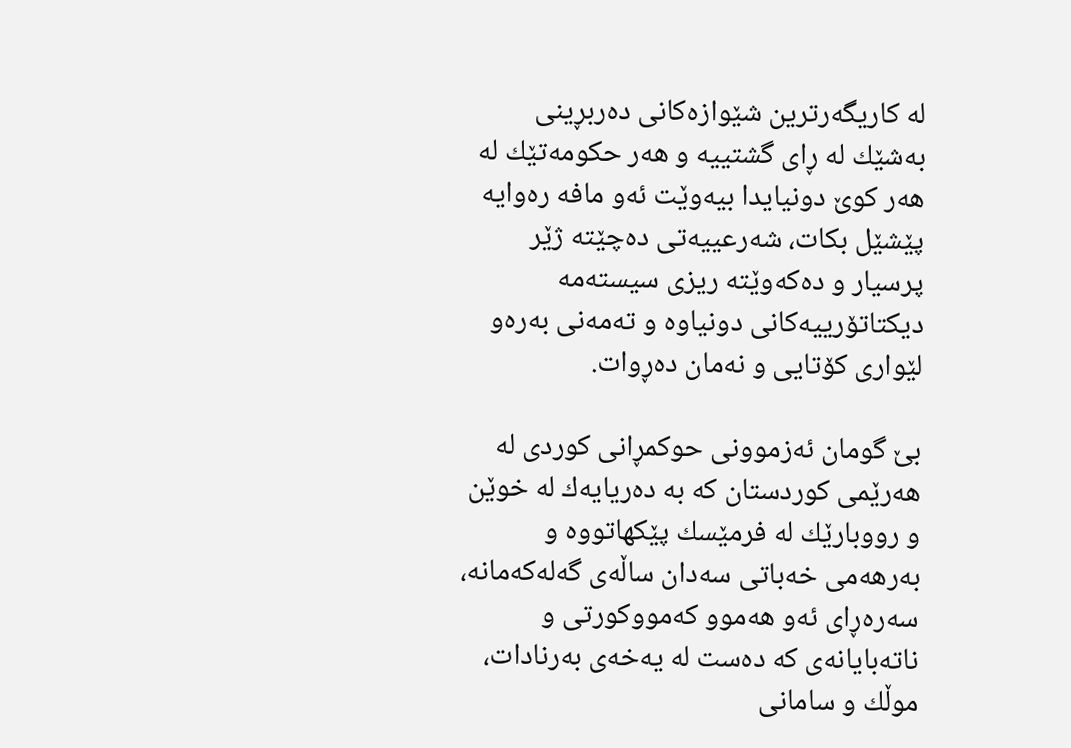له‌ كاریگه‌رترین شێوازه‌كانی ده‌ربڕینی به‌شێك له‌ ڕای گشتییه‌ و هه‌ر حكومه‌تێك له‌ هه‌ر كوێ دونیایدا بیه‌وێت ئه‌و مافه‌ ره‌وایه‌ پێشێل بكات، شه‌رعییه‌تی ده‌چێته‌ ژێر پرسیار و ده‌كه‌وێته‌ ریزی سیسته‌مه‌ دیكتاتۆرییه‌كانی دونیاوه‌ و ته‌مه‌نی به‌ره‌و لێواری كۆتایی و نه‌مان ده‌ڕوات.

بێ گومان ئه‌زموونی حوكمڕانی كوردی له‌ هه‌رێمی كوردستان كه‌ به‌ ده‌ریایه‌ك له‌ خوێن و رووبارێك له‌ فرمێسك پێكهاتووه‌ و به‌رهه‌می خه‌باتی سه‌دان ساڵه‌ی گه‌له‌كه‌مانه‌، سه‌ره‌ڕای ئه‌و هه‌موو كه‌مووكورتی و ناته‌بایانه‌ی كه‌ ده‌ست له‌ یه‌خه‌ی به‌رنادات، موڵك و سامانی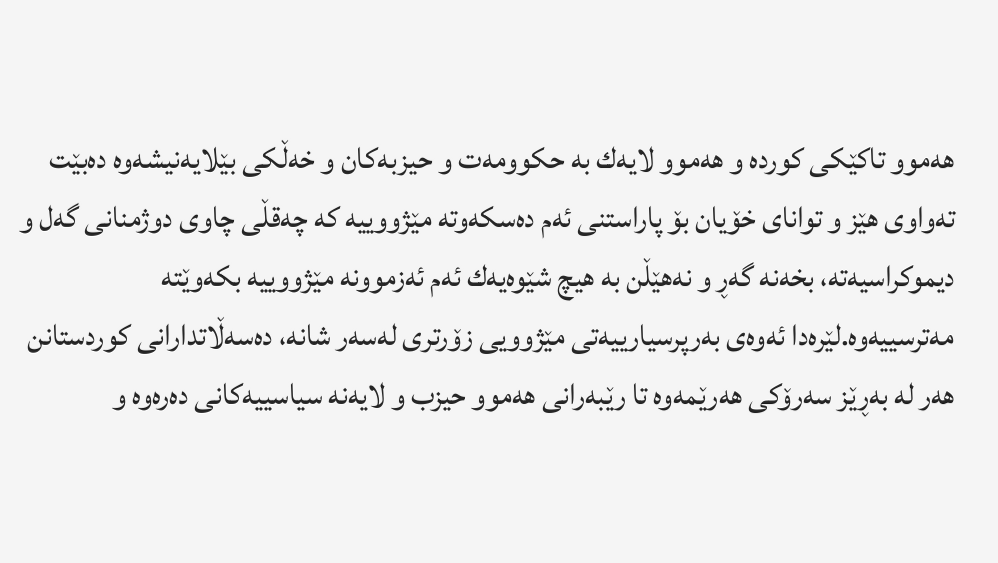هه‌موو تاكێكی كورده‌ و هه‌موو لایه‌ك به‌ حكوومه‌ت و حیزبه‌كان و خه‌ڵكی بێلایه‌نیشه‌وه‌ ده‌بێت ته‌واوی هێز و توانای خۆیان بۆ پاراستنی ئه‌م ده‌سكه‌وته‌ مێژووییه‌ كه‌ چه‌قڵی چاوی دوژمنانی گه‌ل و دیموكراسیه‌ته‌، بخه‌نه‌ گه‌ڕ و نه‌هێڵن به‌ هیچ شێوه‌یه‌ك ئه‌م ئه‌زموونه‌ مێژووییه‌ بكه‌وێته‌ مه‌ترسییه‌وه‌.لێره‌دا ئه‌وه‌ی به‌رپرسیارییه‌تی مێژوویی زۆرتری له‌سه‌ر شانه‌، ده‌سه‌ڵاتدارانی كوردستانن هه‌ر له‌ به‌ڕێز سه‌رۆكی هه‌رێمه‌وه‌ تا رێبه‌رانی هه‌موو حیزب و لایه‌نه‌ سیاسییه‌كانی ده‌ره‌وه‌ و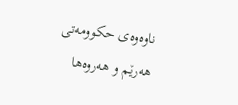ناوه‌وه‌ی حكوومه‌تی هه‌رێم و هه‌روه‌ها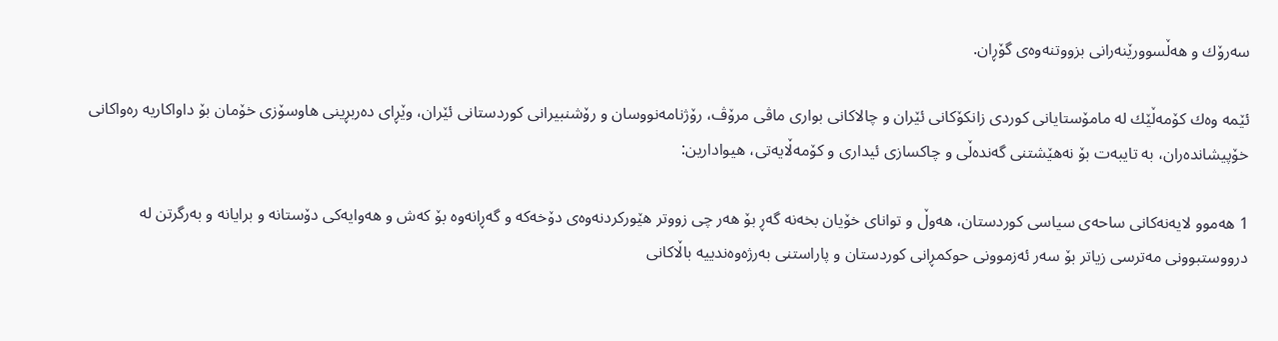سه‌رۆك و هه‌ڵسوورێنه‌رانی بزووتنه‌وه‌ی گۆڕان.

ئێمه‌ وه‌ك كۆمه‌ڵێك له‌ مامۆستایانی كوردی زانكۆكانی ئێران و چالاكانی بواری ماڤی مرۆڤ، رۆژنامه‌نووسان و رۆشنبیرانی كوردستانی ئێران، وێڕای ده‌ربڕینی هاوسۆزی خۆمان بۆ داواكاریه‌ ره‌واكانی خۆپیشانده‌ران، به‌ تایبه‌ت بۆ نه‌هێشتنی گه‌نده‌ڵی و چاكسازی ئیداری و كۆمه‌ڵایه‌تی، هیوادارین:

1 هه‌موو لایه‌نه‌كانی ساحه‌ی سیاسی كوردستان، هه‌وڵ و توانای خۆیان بخه‌نه‌ گه‌ڕ بۆ هه‌ر چی زووتر هێوركردنه‌وه‌ی دۆخه‌كه‌ و گه‌ڕانه‌وه‌ بۆ كه‌ش و هه‌وایه‌كی دۆستانه‌ و برایانه‌ و به‌رگرتن له‌ درووستبوونی مه‌ترسی زیاتر بۆ سه‌ر ئه‌زموونی حوكمڕانی كوردستان و پاراستنی به‌رژه‌وه‌ندییه‌ باڵاكانی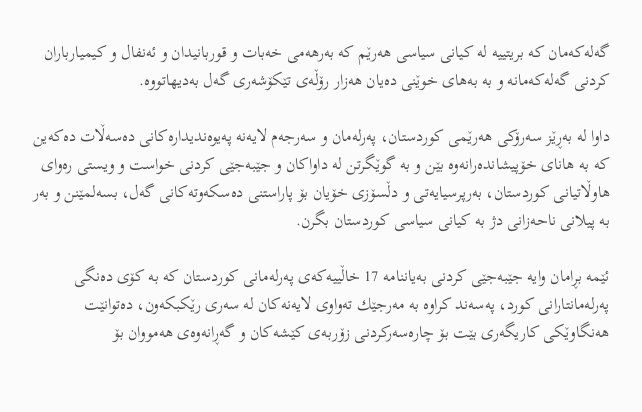گه‌له‌كه‌مان كه‌ بریتییه‌ له‌ كیانی سیاسی هه‌رێم كه‌ به‌رهه‌می خه‌بات و قوربانیدان و ئه‌نفال و كیمیارباران كردنی گه‌له‌كه‌مانه‌ و به‌ به‌های خوێنی ده‌یان هه‌زار رۆڵه‌ی تێكۆشه‌ری گه‌ل به‌دیهاتووه‌.

داوا له‌ به‌ڕێز سه‌رۆكی هه‌رێمی كوردستان، په‌رله‌مان و سه‌رجه‌م لایه‌نه‌ په‌یوه‌ندیداره‌كانی ده‌سه‌ڵات ده‌كه‌ین كه‌ به‌ هانای خۆپیشانده‌رانه‌وه‌ بێن و به‌ گوێگرتن له‌ داواكان و جێبه‌جێی كردنی خواست و ویستی ره‌وای هاوڵاتیانی كوردستان، به‌رپرسیایه‌تی و دڵسۆزی خۆیان بۆ پاراستنی ده‌سكه‌وته‌كانی گه‌ل، بسه‌لمێنن و به‌ر به‌ پیلانی ناحه‌زانی دژ به‌ كیانی سیاسی كوردستان بگرن.

ئێمه‌ بڕامان وایه‌ جێبه‌جێی كردنی به‌یاننامه‌ 17 خاڵییه‌كه‌ی په‌رله‌مانی كوردستان كه‌ به‌ كۆی ده‌نگی په‌رله‌مانتارانی كورد، په‌سه‌ند كراوه‌ به‌ مه‌رجێك ته‌واوی لایه‌نه‌كان له‌ سه‌ری رێكبكه‌ون، ده‌توانێت هه‌نگاوێكی كاریگه‌ری بێت بۆ چاره‌سه‌ركردنی زۆربه‌ی كێشه‌كان و گه‌ڕانه‌وه‌ی هه‌مووان بۆ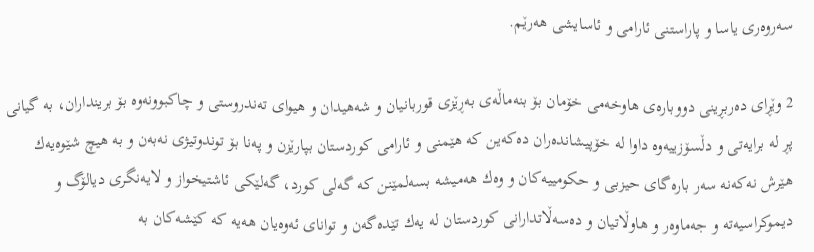سه‌روه‌ری یاسا و پاراستنی ئارامی و ئاسایشی هه‌رێم.

2 وێڕای ده‌ربڕینی دووباره‌ی هاوخه‌می خۆمان بۆ بنه‌ماڵه‌ی به‌ڕێزی قوربانیان و شه‌هیدان و هیوای ته‌ندروستی و چاكبوونه‌وه‌ بۆ برینداران، به‌ گیانی پڕ له‌ برایه‌تی و دڵسۆزییه‌وه‌ داوا له‌ خۆپیشانده‌ران ده‌كه‌ین كه‌ هێمنی و ئارامی كوردستان بپارێزن و په‌نا بۆ توندوتیژی نه‌به‌ن و به‌ هیچ شێوه‌یه‌ك هێرش نه‌كه‌نه‌ سه‌ر باره‌گای حیزبی و حكومییه‌كان و وه‌ك هه‌میشه‌ بسه‌لمێنن كه‌ گه‌لی كورد، گه‌لێكی ئاشتیخواز و لایه‌نگری دیالۆگ و دیموكراسیه‌ته‌ و جه‌ماوه‌ر و هاوڵاتیان و ده‌سه‌ڵاتدارانی كوردستان له‌ یه‌ك تێده‌گه‌ن و توانای ئه‌وه‌یان هه‌یه‌ كه‌ كێشه‌كان به‌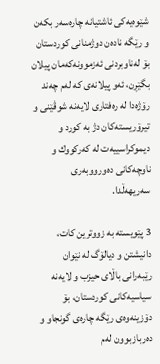شێوه‌یه‌كی ئاشتیانه‌ چاره‌سه‌ر بكه‌ن و رێگه‌ ناده‌ن دوژمنانی كوردستان بۆ له‌ناوبردنی ئه‌زموونه‌كه‌مان پیلان بگێڕن، ئه‌و پیلانه‌ی كه‌ له‌م چه‌ند رۆژه‌دا له‌ ره‌فتاری لایه‌نه‌ شوڤێنی و تیرۆریسته‌كان دژ به‌ كورد و دیموكراسییه‌ت له‌ كه‌ركووك و ناوچه‌كانی ده‌ورووبه‌ری سه‌ریهه‌ڵدا.

3 پێویسته‌ به‌ زووترین كات، دانیشتن و دیالۆگ له‌ نێوان رێبه‌رانی باڵای حیزب و لایه‌نه‌ سیاسیه‌كانی كوردستان، بۆ دۆزینه‌وه‌ی رێگه‌ چاره‌ی گونجاو و ده‌ربازبوون له‌م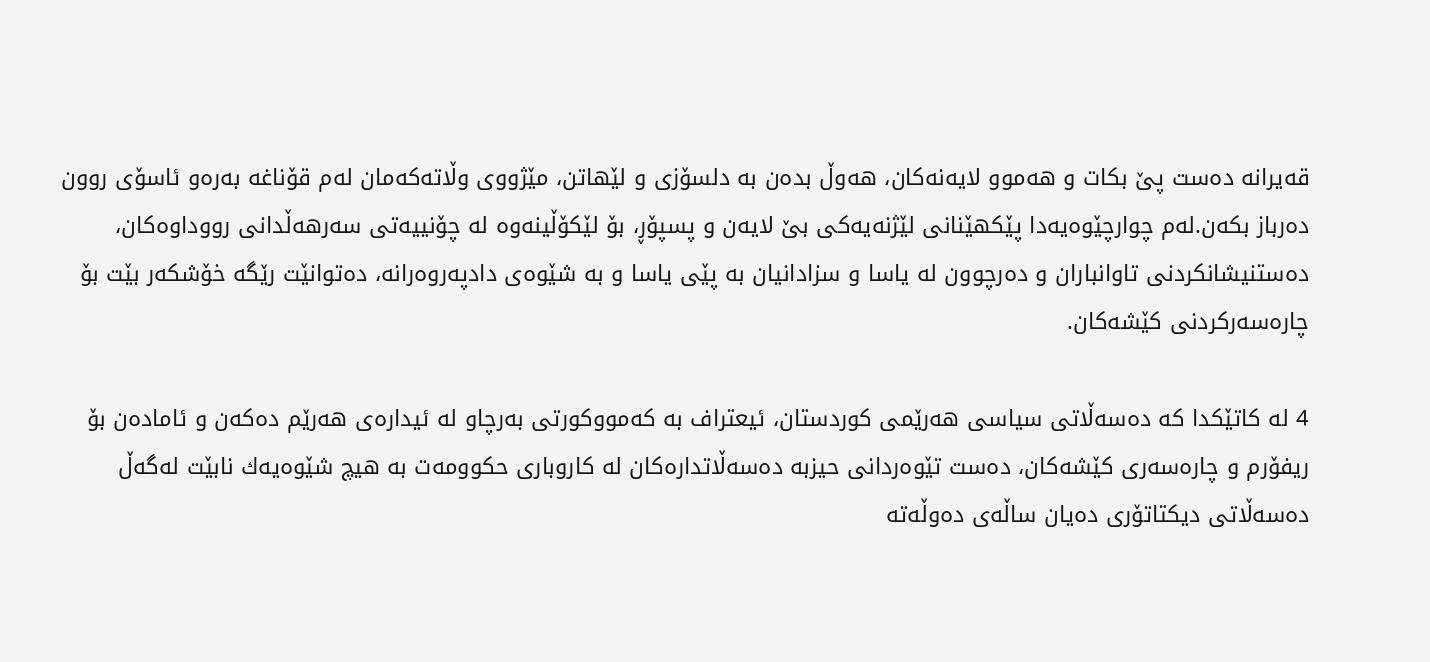قه‌یرانه‌ ده‌ست پێ بكات و هه‌موو لایه‌نه‌كان، هه‌وڵ بده‌ن به‌ دلسۆزی و لێهاتن، مێژووی وڵاته‌كه‌مان له‌م قۆناغه‌ به‌ره‌و ئاسۆی روون ده‌رباز بكه‌ن.له‌م چوارچێوه‌یه‌دا پێكهێنانی لێژنه‌یه‌كی بێ لایه‌ن و پسپۆڕ، بۆ لێكۆڵینه‌وه‌ له‌ چۆنییه‌تی سه‌رهه‌ڵدانی رووداوه‌كان، ده‌ستنیشانكردنی تاوانباران و ده‌رچوون له‌ یاسا و سزادانیان به‌ پێی یاسا و به‌ شێوه‌ی دادپه‌روه‌رانه‌، ده‌توانێت رێگه‌ خۆشكه‌ر بێت بۆ چاره‌سه‌ركردنی كێشه‌كان.

4 له‌ كاتێكدا كه‌ ده‌سه‌ڵاتی سیاسی هه‌رێمی كوردستان، ئیعتراف به‌ كه‌مووكورتی به‌رچاو له‌ ئیداره‌ی هه‌رێم ده‌كه‌ن و ئاماده‌ن بۆ ریفۆرم و چاره‌سه‌ری كێشه‌كان، ده‌ست تێوه‌ردانی حیزبه‌ ده‌سه‌ڵاتداره‌كان له‌ كاروباری حكوومه‌ت به‌ هیچ شێوه‌یه‌ك نابێت له‌گه‌ڵ ده‌سه‌ڵاتی دیكتاتۆری ده‌یان ساڵه‌ی ده‌وڵه‌ته‌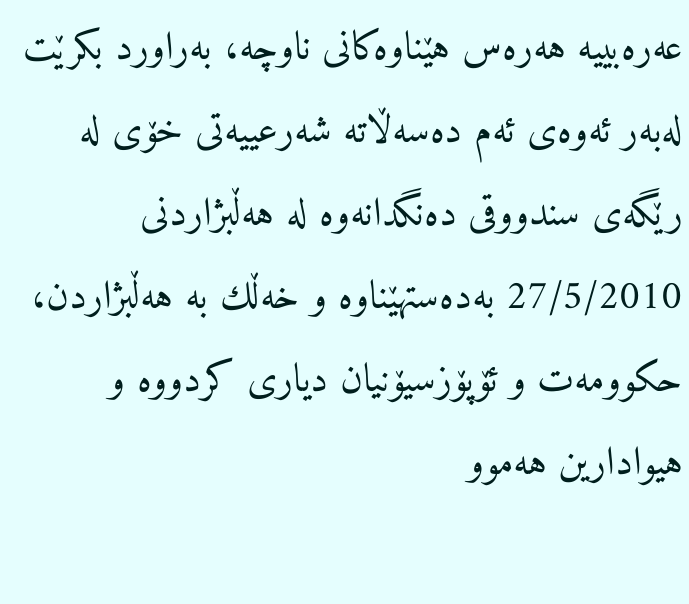عه‌ره‌بییه‌ هه‌ره‌س هێناوه‌كانی ناوچه‌، به‌راورد بكرێت له‌به‌ر ئه‌وه‌ی ئه‌م ده‌سه‌ڵاته‌ شه‌رعییه‌تی خۆی له‌ رێگه‌ی سندووقی ده‌نگدانه‌وه‌ له‌ هه‌ڵبژاردنی 27/5/2010 به‌ده‌ستهێناوه‌ و خه‌ڵك به‌ هه‌ڵبژاردن، حكوومه‌ت و ئۆپۆزسیۆنیان دیاری كردووه‌ و هیوادارین هه‌موو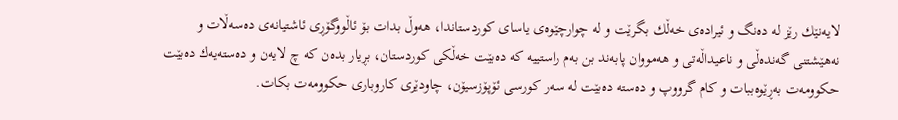لایه‌نێك رێز له‌ ده‌نگ و ئیراده‌ی خه‌ڵك بگرێت و له‌ چوارچێوه‌ی یاسای كوردستاندا، هه‌وڵ بدات بۆ ئاڵووگۆڕی ئاشتیانه‌ی ده‌سه‌ڵات و نه‌هێشتنی گه‌نده‌ڵی و ناعیداڵه‌تی و هه‌مووان پابه‌ند بن به‌م راستییه‌ كه‌ ده‌بێت خه‌ڵكی كوردستان، بڕیار بده‌ن كه‌ چ لایه‌ن و ده‌سته‌یه‌ك ده‌بێت حكوومه‌ت به‌ڕێوه‌ببات و كام گرووپ و ده‌سته‌ ده‌بێت له‌ سه‌ر كورسی ئۆپۆزسیۆن، چاودێری كاروباری حكوومه‌ت بكات.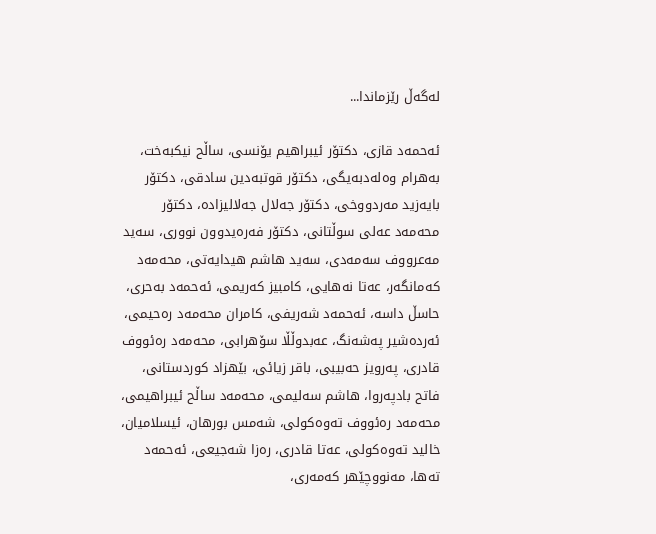له‌گه‌ڵ رێزماندا...

ئه‌حمه‌د قازی، دكتۆر ئیبراهیم یۆنسی، ساڵح نیكبه‌خت، به‌هرام وه‌له‌دبه‌یگی، دكتۆر قوتبه‌دین سادقی، دكتۆر بایه‌زید مه‌ردووخی، دكتۆر جه‌لال جه‌لالیزاده‌، دكتۆر محه‌مه‌د عه‌لی سوڵتانی، دكتۆر فه‌ره‌یدوون نووری، سه‌ید مه‌عرووف سه‌مه‌دی، سه‌ید هاشم هیدایه‌تی، محه‌مه‌د كه‌مانگه‌ر، عه‌تا نه‌هایی، كامبیز كه‌ریمی، ئه‌حمه‌د به‌حری، حاسڵ داسه‌، ئه‌حمه‌د شه‌ریفی، كامران محه‌مه‌د ره‌حیمی، ئه‌رده‌شیر په‌شه‌نگ، عه‌بدوڵڵا سۆهرابی، محه‌مه‌د ره‌ئووف قادری، په‌رویز حه‌بیبی، باقر زیائی، بێهزاد كوردستانی، فاتح بادپه‌روا، هاشم سه‌لیمی، محه‌مه‌د ساڵح ئیبراهیمی، محه‌مه‌د ره‌ئووف ته‌وه‌كولی، شه‌مس بورهان، ئیسلامیان، خالید ته‌وه‌كولی، عه‌تا قادری، ره‌زا شه‌جیعی، ئه‌حمه‌د ته‌ها، مه‌نووچێهر كه‌مه‌ری،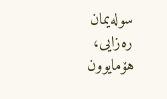سوله‌یمان ره‌زایی، هۆمایوون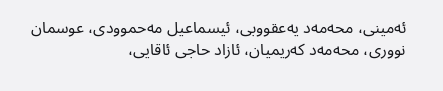ئه‌مینی، محه‌مه‌د یه‌عقووبی، ئیسماعیل مه‌حموودی، عوسمان نووری، محه‌مه‌د كه‌ریمیان، ئازاد حاجی ئاقایی،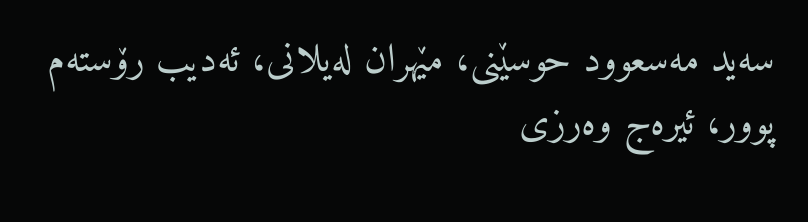سه‌ید مه‌سعوود حوسێنی، مێهران له‌یلانی، ئه‌دیب رۆسته‌م پوور، ئیره‌ج وه‌رزی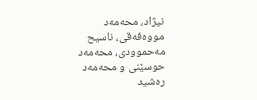نیژاد، محه‌مه‌د مووه‌فه‌قی، ناسیح مه‌حموودی، محه‌مه‌د حوسێنی و محه‌مه‌د ره‌شید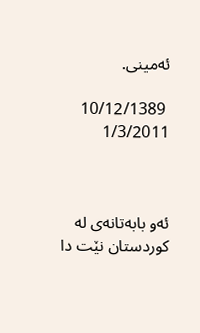ئه‌مینی.

 10/12/1389 1/3/2011



ئه‌و بابه‌تانه‌ی له‌ کوردستان نێت دا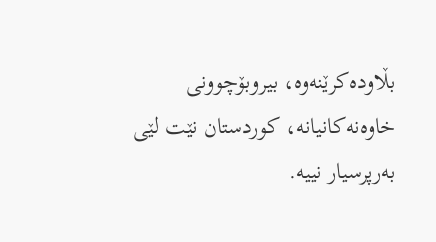بڵاوده‌کرێنه‌وه‌، بیروبۆچوونی خاوه‌نه‌کانیانه‌، کوردستان نێت لێی به‌رپرسیار نییه‌.